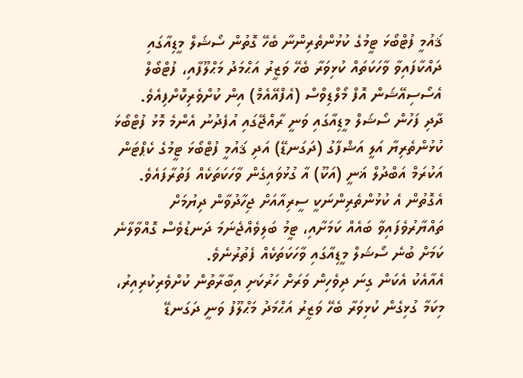ޤައުމީ ފުޓްބޯޅަ ޓީމުގެ ކުޅުންތެރިންނާ ބެހޭ ގޮތުން ސޯޝަލް މީޑިއާގައި ދައްކާފައިވާ ވާހަކަތައް ކުޅިވަރާ ބެހޭ ވަޒީރު އަޙްމަދު މަޙްލޫފާއި، ފުޓްބޯލް އެސޯސިއޭޝަން އޮފް މޯލްޑިވްސް (އެފްއޭއެމް) އިން ކުށްވެރިކޮށްފިއެވެ.
ދާދި ފަހުން ސޯޝަލް މީޑިއާގައި ވަނީ ރާއްޖޭގައި އުފެދުނު އެންމެ މޮޅު ފުޓްބޯޅަ ކުޅުންތެރިޔާ އަލީ އަޝްފާގު (ދަގަނޑޭ) އަދި ޤައުމީ ފުޓްބޯޅަ ޓީމުގެ ކެޕްޓަން އަކުރަމް އަބްދުލް ޣަނީ (އަކޫ) އާ ގުޅުވައިގެން ވާހަކަތަކެއް ފަތުރާފައެވެ. އެގޮތުން އެ ކުޅުންތެރިންނަކީ ސީރިއާއަށް ޖިހާދުވާން ދިޔުމަށް ތައްޔާރުވެފައިވާ ބައެއް ކަމަށާއި، ޓީމު ބަލިވެއްޖެނަމަ ދަނޑުވެސް ގޮއްވާލާނެ ކަމަށް ބުނެ ސޯޝަލް މީޑިއާގައި ވާހަކަތަކެއް ފެތުރުނެވެ.
އެއާއެކު އެކަން ގިނަ ދިވެހިން ވަރަށް ހަރުކަށި އިބާރާތުން ކުށްވެރިކުރިއިރު، މިކަމާ ގުޅިގެން ކުޅިވަރާ ބެހޭ ވަޒީރު އަޙްމަދު މަޙްލޫފު ވަނީ ދަގަނޑޭ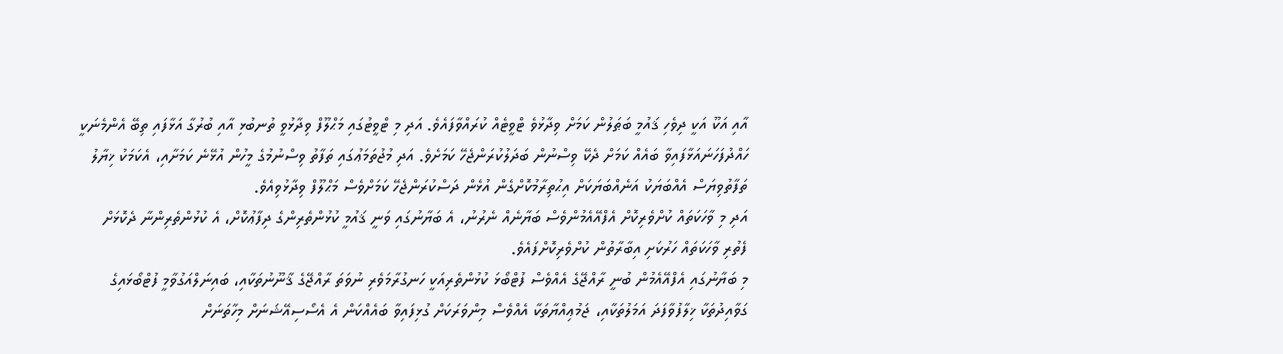އާއި އަކޫ އަކީ ދިވެހި ޤައުމީ ބަޠަލުން ކަމަށް ވިދާޅުވެ ޓްވީޓެއް ކުރައްވާފައެވެ. އަދި މި ޓްވީޓުގައި މަޙްލޫފް ވިދާޅުވީ ތުނބުޅި އާއި ބުރުގާ އަޅާފައި ތިބޭ އެންމެނަކީ ހައްދުފަހަނައަޅާފައިވާ ބައެއް ކަމަށް ދެކޭ ވިސްނުން ބަދަލުކުރަންޖެހޭ ކަމަށެވެ. އަދި މުޖުތަމަޢުގައި ތަފާތު ވިސްނުމުގެ މީހުން އުޅޭނެ ކަމަށާއި، އެކަމަކު ޚިޔާލު ތަފާތުވިޔަސް އެއްބަޔަކު އަނެއްބަޔަކަށް އިޙުތިރާމުކޮށްގެން އުޅެން ދަސްކުރަންޖެހޭ ކަމަށްވެސް މަޙްލޫފް ވިދާޅުވިއެވެ.
އަދި މި ވާހަކަތައް ކުށްވެރިކޮށް އެފްއޭއެމުންވެސް ބަޔާނެއް ނެރުނު، އެ ބަޔާނުގައި ވަނީ ޤައުމީ ކުޅުންތެރިންގެ ދިފާޢުކޮށް، އެ ކުޅުންތެރިންނާ ދެކޮޅަށް ފެތުރި ވާހަކަތައް ހަރުކަށި އިބާރާތުން ކުށްވެރިކޮށްފައެވެ.
މި ބަޔާނުގައި އެފްއޭއެމުން ބުނީ ރާއްޖޭގެ އެއްވެސް ފުޓްބޯޅަ ކުޅުންތެރިއަކީ ހަނގުރާމަވެރި ނުވަތަ ރާއްޖޭގެ ޤާނޫނުތަކާއި، ބައިނަލްއަގުވާމީ ފުޓްބޯޅައިގެ ގަވާއިދުތަކާ ޚިލާފުވާފަދަ އަމަލުތަކާއި، ޖަމުޢިއްޔާތަކާ އެއްވެސް މިންވަރަކަށް ގުޅިފައިވާ ބައެއްކަން އެ އެސޯސިއޭޝަނަށް މިހާތަނަށް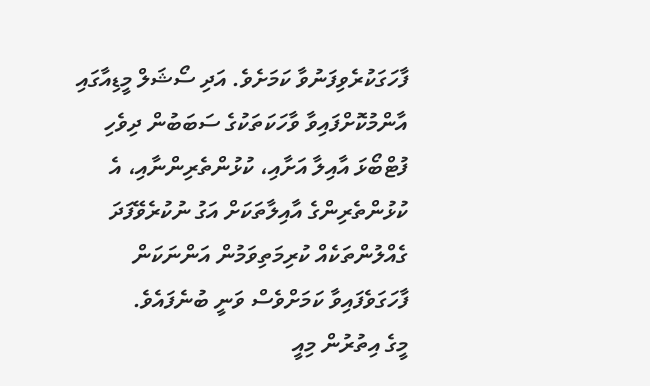ފާހަގަކުރެވިފަނުވާ ކަމަށެވެ. އަދި ސޯޝަލް މީޑިއާގައި އާންމުކޮށްފައިވާ ވާހަކަތަކުގެ ސަބަބުން ދިވެހި ފުޓްބޯޅަ އާއިލާ އަށާއި، ކުޅުންތެރިންނާއި، އެ ކުޅުންތެރިންގެ އާއިލާތަކަށް އަގު ނުކުރެވޭފަދަ ގެއްލުންތަކެއް ކުރިމަތިވަމުން އަންނަކަން ފާހަގަވެފައިވާ ކަމަށްވެސް ވަނީ ބުނެފައެވެ.
މީގެ އިތުރުން މިއީ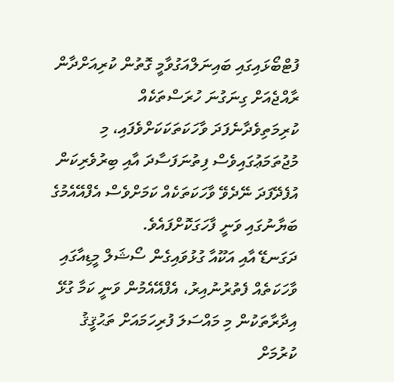ފުޓްބޯޅައިގައި ބައިނަލްއަގުވާމީ ގޮތުން ކުރިއަށްދާން ރާއްޖެއަށް ގިނަގުނަ ހުރަސްތަކެއް ކުރިމަތިވެދާނެފަދަ ވާހަކަތަކަކަށްވެފައި، މި މުޖުތަމަޢުގައިވެސް ފިތުނަފަސާދަ އާއި ބިރުވެރިކަން އުފެދޭފަދަ ނޭދެވޭ ވާހަކަތަކެއް ކަމަށްވެސް އެފްއޭއެމުގެ ބަޔާނުގައި ވަނީ ފާހަގަކޮށްފައެވެ.
ދަގަނޑޭ އާއި އަކޫއާ ގުޅުވައިގެން ސޯޝަލް މީޑިއާގައި ވާހަކަތެއް ފެތުރުނުއިރު، އެފްއޭއެމުން ވަނީ ކަމާ ގުޅޭ އިދާރާތަކުން މި މައްސަލަ ފުރިހަމައަށް ތަޙުޤީޤު ކުރުމަށް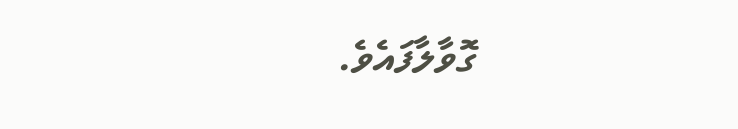ގޮވާލާފައެވެ.